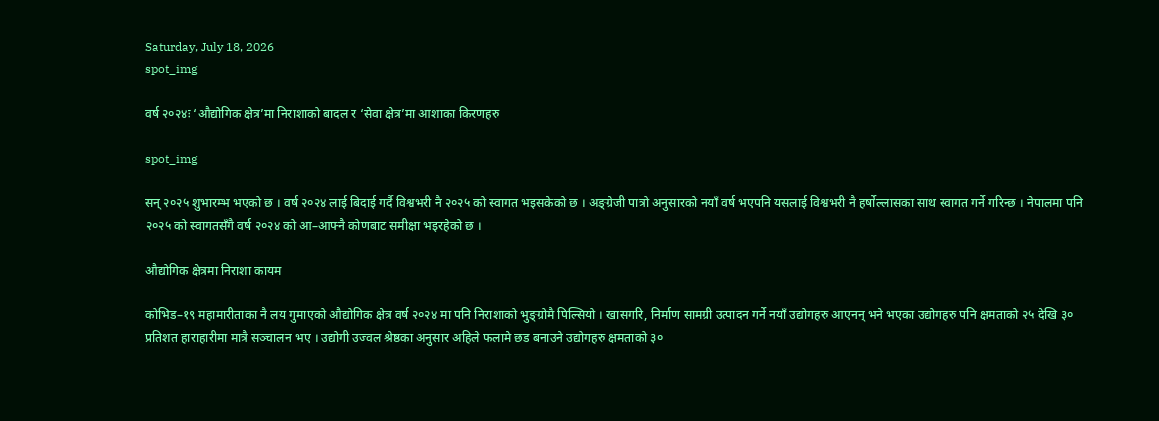Saturday, July 18, 2026
spot_img

वर्ष २०२४ः ‘औद्योगिक क्षेत्र’मा निराशाको बादल र ‘सेवा क्षेत्र’मा आशाका किरणहरु

spot_img

सन् २०२५ शुभारम्भ भएको छ । वर्ष २०२४ लाई बिदाई गर्दै विश्वभरी नै २०२५ को स्वागत भइसकेको छ । अङ्ग्रेजी पात्रो अनुसारको नयाँ वर्ष भएपनि यसलाई विश्वभरी नै हर्षोल्लासका साथ स्वागत गर्ने गरिन्छ । नेपालमा पनि २०२५ को स्वागतसँगै वर्ष २०२४ को आ–आफ्नै कोणबाट समीक्षा भइरहेको छ ।

औद्योगिक क्षेत्रमा निराशा कायम

कोभिड–१९ महामारीताका नै लय गुमाएको औद्योगिक क्षेत्र वर्ष २०२४ मा पनि निराशाको भुङ्ग्रोमै पिल्सियो । खासगरि, निर्माण सामग्री उत्पादन गर्ने नयाँ उद्योगहरु आएनन् भने भएका उद्योगहरु पनि क्षमताको २५ देखि ३० प्रतिशत हाराहारीमा मात्रै सञ्चालन भए । उद्योगी उज्वल श्रेष्ठका अनुसार अहिले फलामे छड बनाउने उद्योगहरु क्षमताको ३०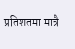प्रतिशतमा मात्रै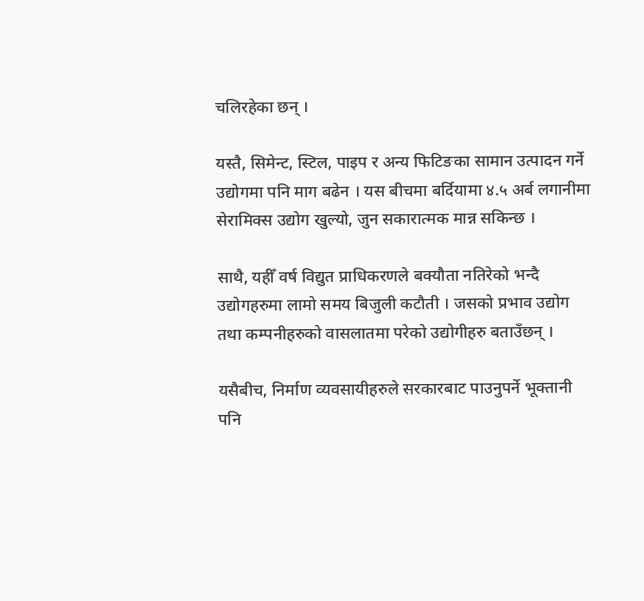चलिरहेका छन् ।

यस्तै, सिमेन्ट, स्टिल, पाइप र अन्य फिटिङका सामान उत्पादन गर्ने उद्योगमा पनि माग बढेन । यस बीचमा बर्दियामा ४.५ अर्ब लगानीमा सेरामिक्स उद्योग खुल्यो, जुन सकारात्मक मान्न सकिन्छ ।

साथै, यहीँ वर्ष विद्युत प्राधिकरणले बक्यौता नतिरेको भन्दै उद्योगहरुमा लामो समय बिजुली कटौती । जसको प्रभाव उद्योग तथा कम्पनीहरुको वासलातमा परेको उद्योगीहरु बताउँछन् ।

यसैबीच, निर्माण व्यवसायीहरुले सरकारबाट पाउनुपर्ने भूक्तानी पनि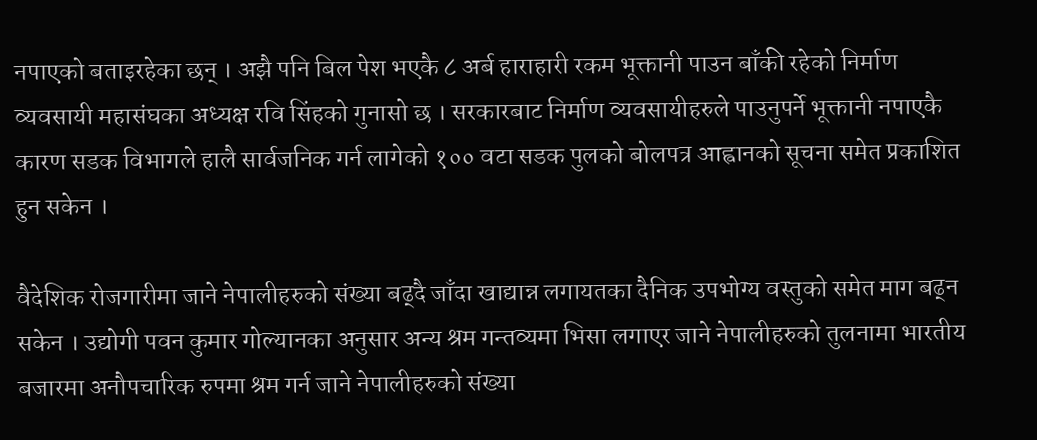नपाएको बताइरहेका छन् । अझै पनि बिल पेश भएकै ८ अर्ब हाराहारी रकम भूक्तानी पाउन बाँकी रहेको निर्माण व्यवसायी महासंघका अध्यक्ष रवि सिंहको गुनासो छ । सरकारबाट निर्माण व्यवसायीहरुले पाउनुपर्ने भूक्तानी नपाएकै कारण सडक विभागले हालै सार्वजनिक गर्न लागेको १०० वटा सडक पुलको बोलपत्र आह्वानको सूचना समेत प्रकाशित हुन सकेन ।

वैदेशिक रोजगारीमा जाने नेपालीहरुको संख्या बढ्दै जाँदा खाद्यान्न लगायतका दैनिक उपभोग्य वस्तुको समेत माग बढ्न सकेन । उद्योगी पवन कुमार गोल्यानका अनुसार अन्य श्रम गन्तव्यमा भिसा लगाएर जाने नेपालीहरुको तुलनामा भारतीय बजारमा अनौपचारिक रुपमा श्रम गर्न जाने नेपालीहरुको संख्या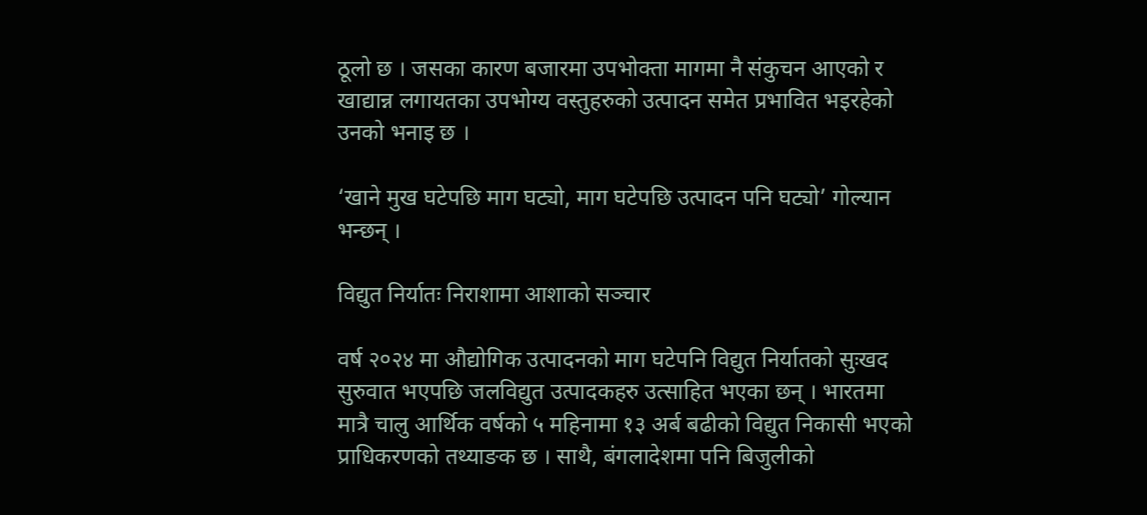ठूलो छ । जसका कारण बजारमा उपभोक्ता मागमा नै संकुचन आएको र खाद्यान्न लगायतका उपभोग्य वस्तुहरुको उत्पादन समेत प्रभावित भइरहेको उनको भनाइ छ ।

‘खाने मुख घटेपछि माग घट्यो, माग घटेपछि उत्पादन पनि घट्यो’ गोल्यान भन्छन् ।

विद्युत निर्यातः निराशामा आशाको सञ्चार

वर्ष २०२४ मा औद्योगिक उत्पादनको माग घटेपनि विद्युत निर्यातको सुःखद सुरुवात भएपछि जलविद्युत उत्पादकहरु उत्साहित भएका छन् । भारतमा मात्रै चालु आर्थिक वर्षको ५ महिनामा १३ अर्ब बढीको विद्युत निकासी भएको प्राधिकरणको तथ्याङक छ । साथै, बंगलादेशमा पनि बिजुलीको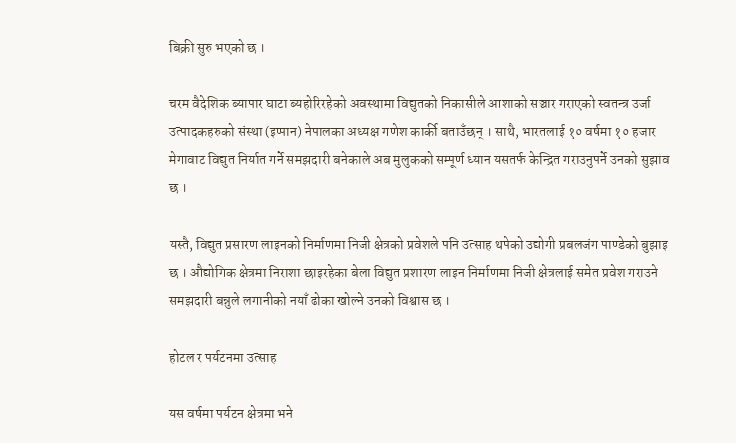बिक्री सुरु भएको छ ।

चरम वैदेशिक ब्यापार घाटा ब्यहोरिरहेको अवस्थामा विद्युतको निकासीले आशाको सञ्चार गराएको स्वतन्त्र उर्जा उत्पादकहरुको संस्था (इप्पान) नेपालका अध्यक्ष गणेश कार्की बताउँछन् । साथै, भारतलाई १० वर्षमा १० हजार मेगावाट विद्युत निर्यात गर्ने समझदारी बनेकाले अब मुलुकको सम्पूर्ण ध्यान यसतर्फ केन्द्रित गराउनुपर्ने उनको सुझाव छ ।

यस्तै, विद्युत प्रसारण लाइनको निर्माणमा निजी क्षेत्रको प्रवेशले पनि उत्साह थपेको उद्योगी प्रबलजंग पाण्डेको बुझाइ छ । औद्योगिक क्षेत्रमा निराशा छाइरहेका बेला विद्युत प्रशारण लाइन निर्माणमा निजी क्षेत्रलाई समेत प्रवेश गराउने समझदारी बन्नुले लगानीको नयाँ ढोका खोल्ने उनको विश्वास छ ।

होटल र पर्यटनमा उत्साह

यस वर्षमा पर्यटन क्षेत्रमा भने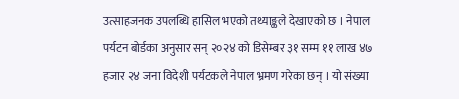उत्साहजनक उपलब्धि हासिल भएको तथ्याङ्कले देखाएको छ । नेपाल पर्यटन बोर्डका अनुसार सन् २०२४ को डिसेम्बर ३१ सम्म ११ लाख ४७ हजार २४ जना विदेशी पर्यटकले नेपाल भ्रमण गरेका छन् । यो संख्या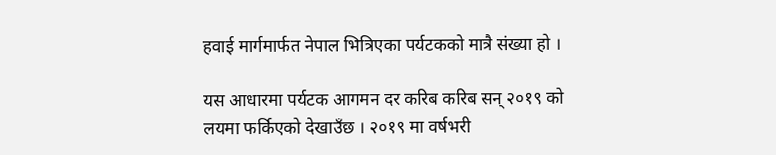हवाई मार्गमार्फत नेपाल भित्रिएका पर्यटकको मात्रै संख्या हो ।

यस आधारमा पर्यटक आगमन दर करिब करिब सन् २०१९ को लयमा फर्किएको देखाउँछ । २०१९ मा वर्षभरी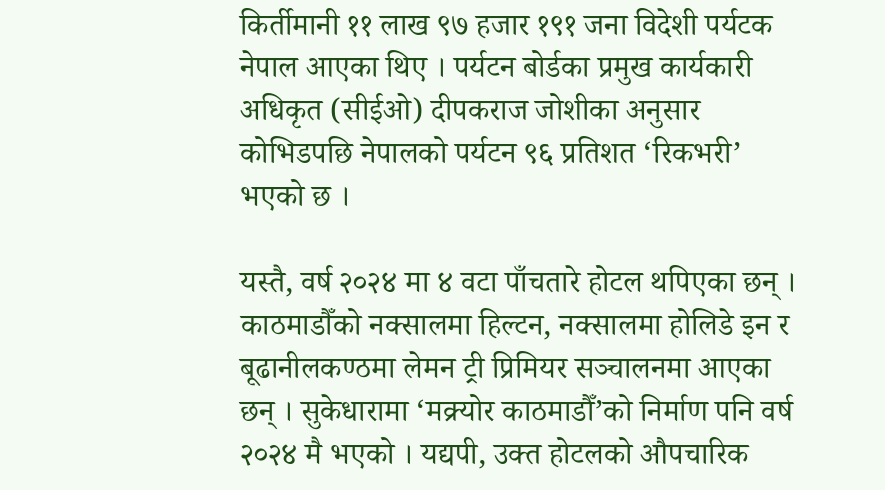किर्तीमानी ११ लाख ९७ हजार १९१ जना विदेशी पर्यटक नेपाल आएका थिए । पर्यटन बोर्डका प्रमुख कार्यकारी अधिकृत (सीईओ) दीपकराज जोशीका अनुसार कोभिडपछि नेपालको पर्यटन ९६ प्रतिशत ‘रिकभरी’ भएको छ ।

यस्तै, वर्ष २०२४ मा ४ वटा पाँचतारे होटल थपिएका छन् । काठमाडौँको नक्सालमा हिल्टन, नक्सालमा होलिडे इन र बूढानीलकण्ठमा लेमन ट्री प्रिमियर सञ्चालनमा आएका छन् । सुकेधारामा ‘मक्र्योर काठमाडौँ’को निर्माण पनि वर्ष २०२४ मै भएको । यद्यपी, उक्त होटलको औपचारिक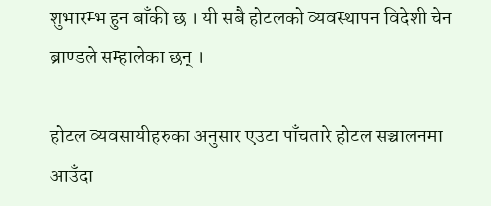शुभारम्भ हुन बाँकी छ । यी सबै होटलको व्यवस्थापन विदेशी चेन ब्राण्डले सम्हालेका छन् ।

होटल व्यवसायीहरुका अनुसार एउटा पाँचतारे होटल सञ्चालनमा आउँदा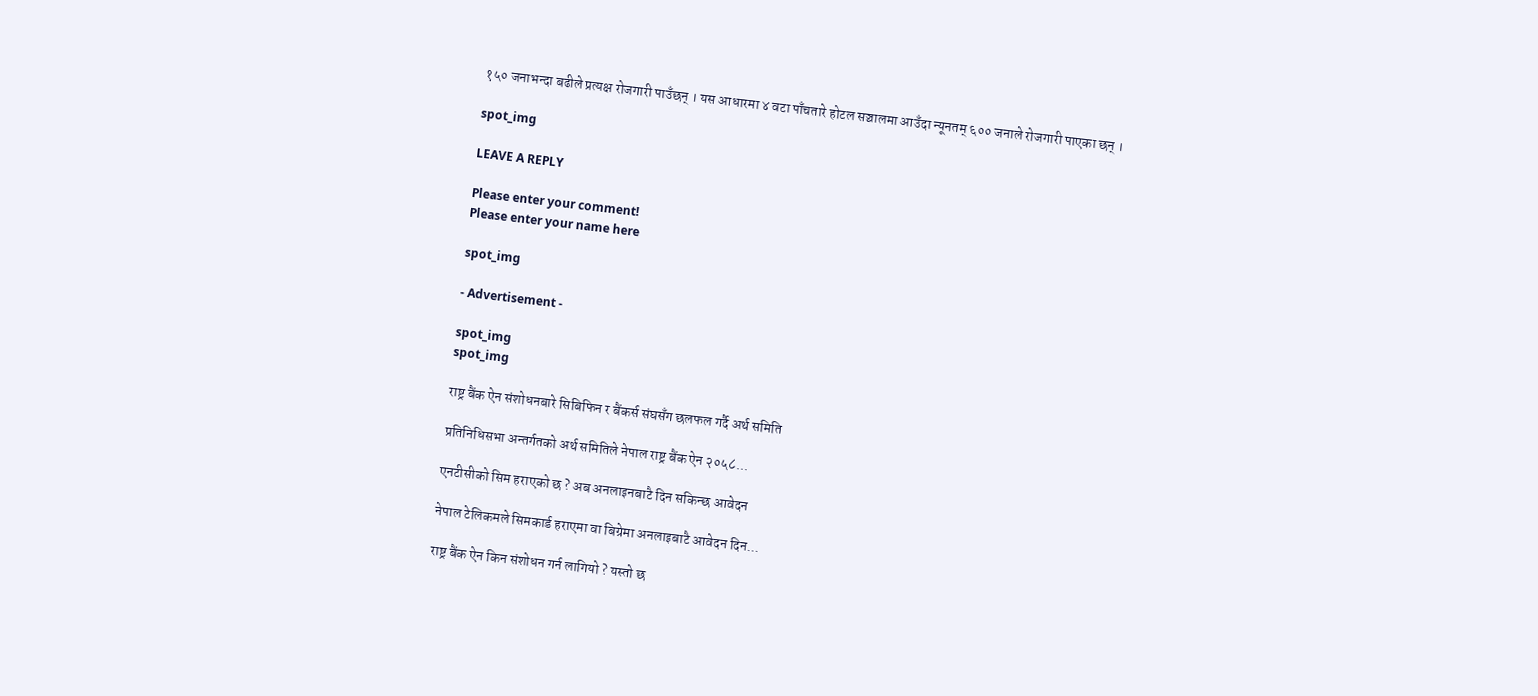१५० जनाभन्दा बढीले प्रत्यक्ष रोजगारी पाउँछन् । यस आधारमा ४ वटा पाँचतारे होटल सञ्चालमा आउँदा न्यूनतम् ६०० जनाले रोजगारी पाएका छन् ।

spot_img

LEAVE A REPLY

Please enter your comment!
Please enter your name here

spot_img

- Advertisement -

spot_img
spot_img

राष्ट्र बैंक ऐन संशोधनबारे सिबिफिन र बैंकर्स संघसँग छलफल गर्दै अर्थ समिति

प्रतिनिधिसभा अन्तर्गतको अर्थ समितिले नेपाल राष्ट्र बैंक ऐन २०५८...

एनटीसीको सिम हराएको छ ? अब अनलाइनबाटै दिन सकिन्छ आवेदन

नेपाल टेलिकमले सिमकार्ड हराएमा वा बिग्रेमा अनलाइबाटै आवेदन दिन...

राष्ट्र बैंक ऐन किन संशोधन गर्न लागियो ? यस्तो छ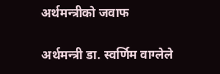अर्थमन्त्रीको जवाफ

अर्थमन्त्री डा. स्वर्णिम वाग्लेले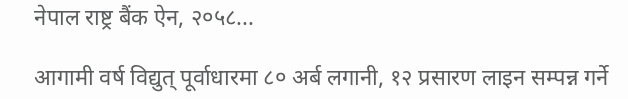नेपाल राष्ट्र बैंक ऐन, २०५८...

आगामी वर्ष विद्युत् पूर्वाधारमा ८० अर्ब लगानी, १२ प्रसारण लाइन सम्पन्न गर्ने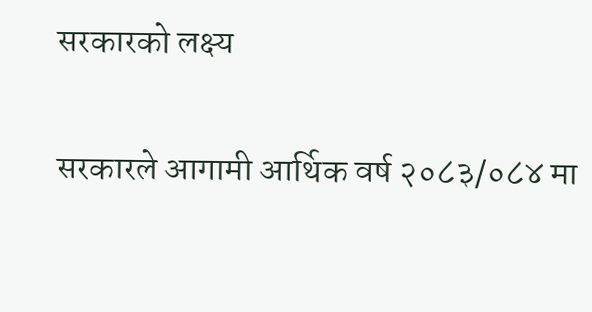सरकारको लक्ष्य

सरकारले आगामी आर्थिक वर्ष २०८३/०८४ मा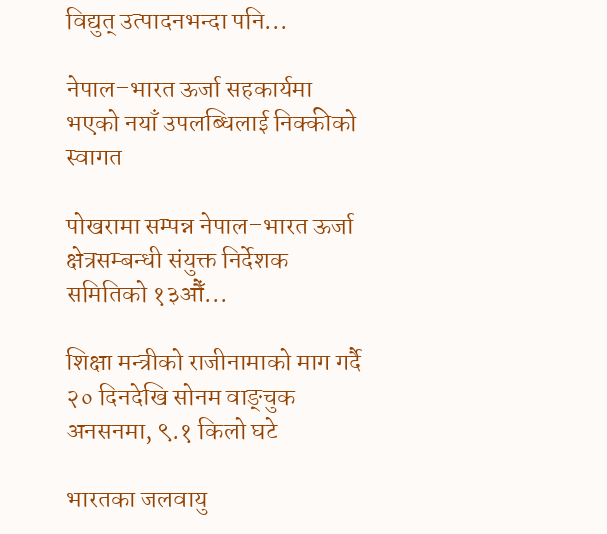विद्युत् उत्पादनभन्दा पनि...

नेपाल–भारत ऊर्जा सहकार्यमा भएको नयाँ उपलब्धिलाई निक्कीको स्वागत

पोखरामा सम्पन्न नेपाल–भारत ऊर्जा क्षेत्रसम्बन्धी संयुक्त निर्देशक समितिको १३औँ...

शिक्षा मन्त्रीको राजीनामाको माग गर्दै २० दिनदेखि सोनम वाङ्चुक अनसनमा, ९.१ किलो घटे

भारतका जलवायु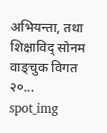अभियन्ता, तथा शिक्षाविद् सोनम वाङ्चुक विगत २०...
spot_img